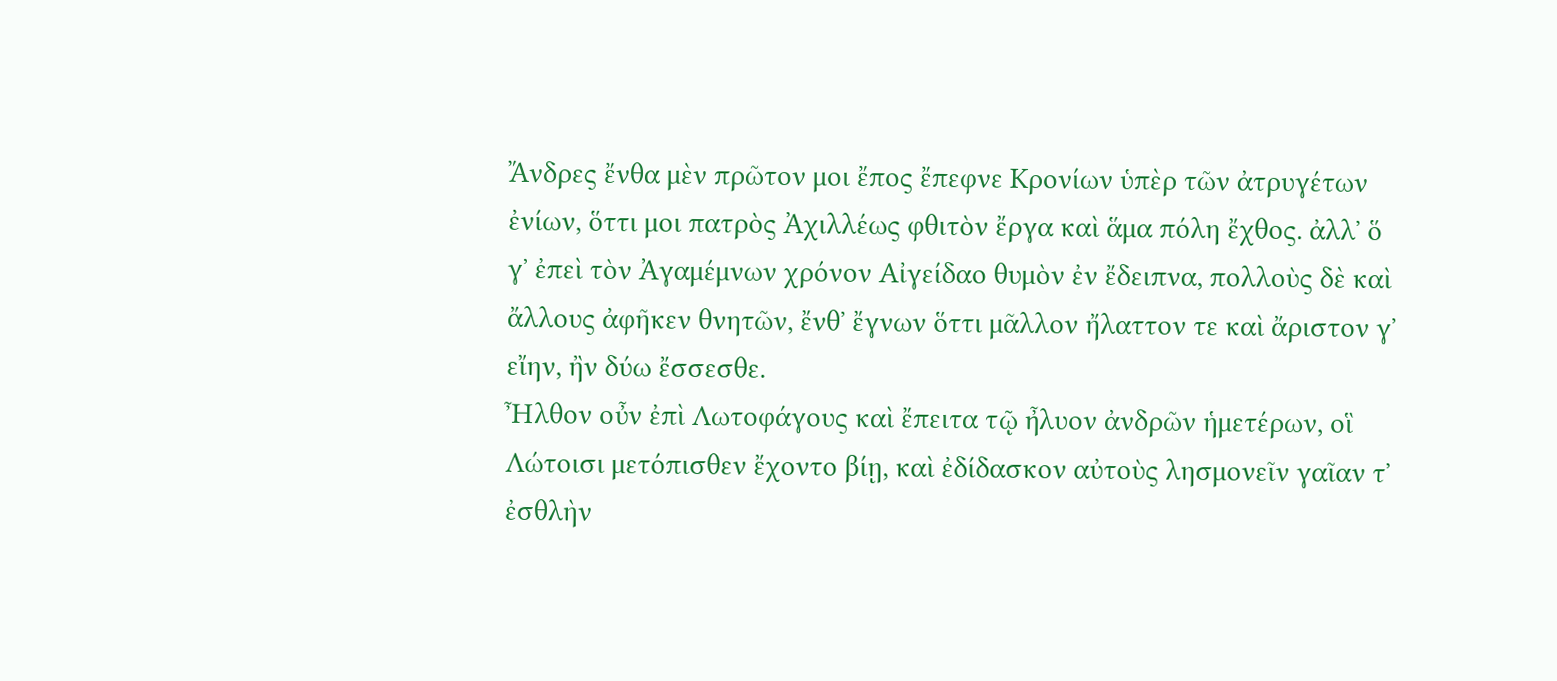Ἄνδρες ἔνθα μὲν πρῶτον μοι ἔπος ἔπεφνε Κρονίων ὑπὲρ τῶν ἀτρυγέτων ἐνίων, ὅττι μοι πατρὸς Ἀχιλλέως φθιτὸν ἔργα καὶ ἅμα πόλη ἔχθος. ἀλλ᾽ ὅ γ᾽ ἐπεὶ τὸν Ἀγαμέμνων χρόνον Αἰγείδαο θυμὸν ἐν ἔδειπνα, πολλοὺς δὲ καὶ ἄλλους ἀφῆκεν θνητῶν, ἔνθ᾽ ἔγνων ὅττι μᾶλλον ἤλαττον τε καὶ ἄριστον γ᾽ εἴην, ἢν δύω ἔσσεσθε.
Ἦλθον οὖν ἐπὶ Λωτοφάγους καὶ ἔπειτα τῷ ἦλυον ἀνδρῶν ἡμετέρων, οἳ Λώτοισι μετόπισθεν ἔχοντο βίῃ, καὶ ἐδίδασκον αὐτοὺς λησμονεῖν γαῖαν τ᾽ ἐσθλὴν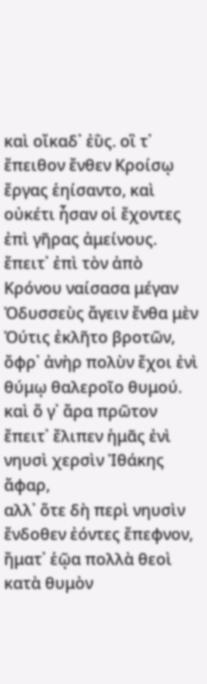καὶ οἴκαδ᾽ ἐῢς. οἳ τ᾽ ἔπειθον ἔνθεν Κροίσῳ ἔργας ἑηίσαντο, καὶ οὐκέτι ἦσαν οἱ ἔχοντες ἐπὶ γῆρας ἀμείνους.
ἔπειτ᾽ ἐπὶ τὸν ἀπὸ Κρόνου ναίσασα μέγαν Ὀδυσσεὺς ἄγειν ἔνθα μὲν Ὀύτις ἐκλῆτο βροτῶν, ὄφρ᾽ ἀνὴρ πολὺν ἔχοι ἐνὶ θύμῳ θαλεροῖο θυμού. καὶ ὅ γ᾽ ἄρα πρῶτον ἔπειτ᾽ ἔλιπεν ἡμᾶς ἐνὶ νηυσὶ χερσὶν Ἰθάκης ἄφαρ,
αλλ᾽ ὅτε δὴ περὶ νηυσὶν ἔνδοθεν ἐόντες ἔπεφνον, ἤματ᾽ ἑῷα πολλὰ θεοὶ κατὰ θυμὸν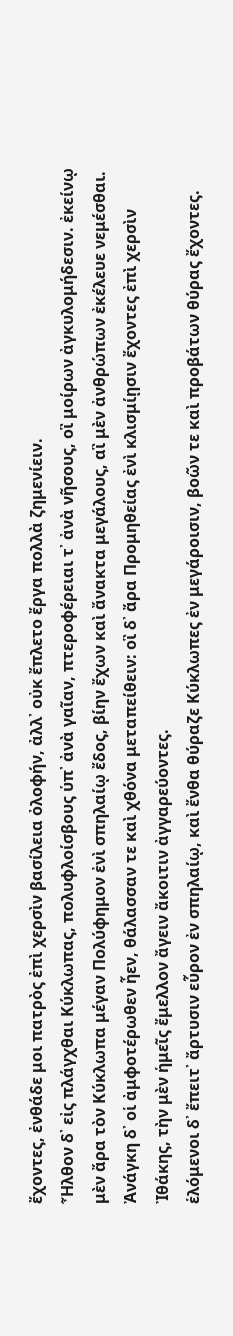ἔχοντες, ἐνθάδε μοι πατρὸς ἐπὶ χερσὶν βασίλεια ὀλοφήν, ἀλλ᾽ οὐκ ἔπλετο ἔργα πολλὰ ζημενίειν.
Ἦλθον δ᾽ εἰς πλάγχθαι Κύκλωπας, πολυφλοίσβους ὑπ᾽ ἀνὰ γαῖαν, πτεροφέρειαι τ᾽ ἀνὰ νῆσους, οἳ μοίρων ἀγκυλομήδεσιν. ἐκείνῳ μὲν ἄρα τὸν Κύκλωπα μέγαν Πολύφημον ἐνὶ σπηλαίῳ ἔδος, βίην ἔχων καὶ ἄνακτα μεγάλους, αἳ μὲν ἀνθρώπων ἐκέλευε νεμέσθαι.
Ἀνάγκη δ᾽ οἱ ἀμφοτέρωθεν ἦεν, θάλασσαν τε καὶ χθόνα μεταπείθειν: οἳ δ᾽ ἄρα Προμηθείας ἐνὶ κλισμίῃσιν ἔχοντες ἐπὶ χερσὶν Ἰθάκης, τὴν μὲν ἡμεῖς ἔμελλον ἄγειν ἄκοιτιν ἀγγαρεύοντες.
ἑλόμενοι δ᾽ ἔπειτ᾽ ἄρτυσιν εὗρον ἐν σπηλαίῳ, καὶ ἔνθα θύραζε Κύκλωπες ἐν μεγάροισιν, βοῶν τε καὶ προβάτων θύρας ἔχοντες.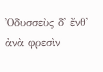Ὀδυσσεὺς δ᾽ ἔνθ᾽ ἀνὰ φρεσὶν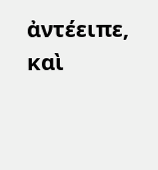ἀντέειπε, καὶ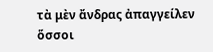τὰ μὲν ἄνδρας ἀπαγγείλεν ὅσσοι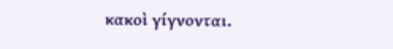κακοὶ γίγνονται.